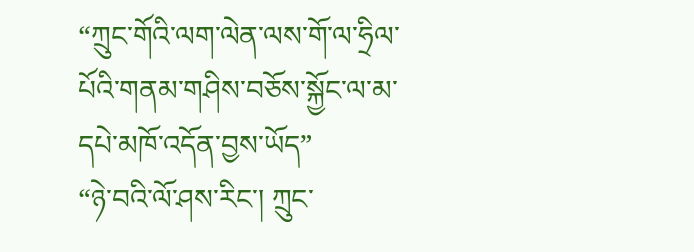“ཀྲུང་གོའི་ལག་ལེན་ལས་གོ་ལ་ཧྲིལ་པོའི་གནམ་གཤིས་བཅོས་སྐྱོང་ལ་མ་དཔེ་མཁོ་འདོན་བྱས་ཡོད”
“ཉེ་བའི་ལོ་ཤས་རིང་། ཀྲུང་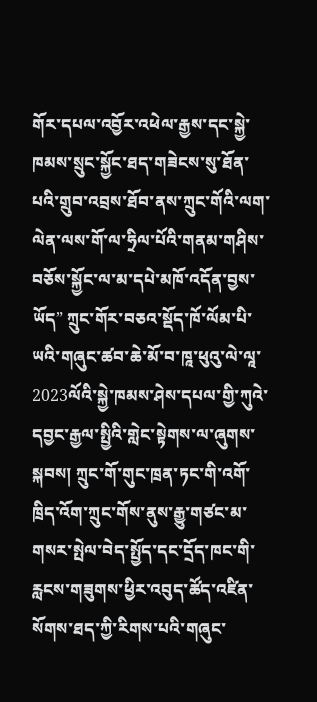གོར་དཔལ་འབྱོར་འཕེལ་རྒྱས་དང་སྐྱེ་ཁམས་སྲུང་སྐྱོང་ཐད་གཟེངས་སུ་ཐོན་པའི་གྲུབ་འབྲས་ཐོབ་ནས་ཀྲུང་གོའི་ལག་ལེན་ལས་གོ་ལ་ཧྲིལ་པོའི་གནམ་གཤིས་བཅོས་སྐྱོང་ལ་མ་དཔེ་མཁོ་འདོན་བྱས་ཡོད” ཀྲུང་གོར་བཅའ་སྡོད་ཁོ་ལོམ་པི་ཡའི་གཞུང་ཚབ་ཆེ་མོ་བ་ཁཱ་ཕུའུ་ལེ་ལཱ་2023ལོའི་སྐྱེ་ཁམས་ཤེས་དཔལ་གྱི་ཀུའེ་དབྱང་རྒྱལ་སྤྱིའི་གླེང་སྟེགས་ལ་ཞུགས་སྐབས། ཀྲུང་གོ་གུང་ཁྲན་ཏང་གི་འགོ་ཁྲིད་འོག་ཀྲུང་གོས་ནུས་རྒྱུ་གཙང་མ་གསར་སྤེལ་བེད་སྤྱོད་དང་དྲོད་ཁང་གི་རླངས་གཟུགས་ཕྱིར་འབུད་ཚོད་འཛིན་སོགས་ཐད་ཀྱི་རིགས་པའི་གཞུང་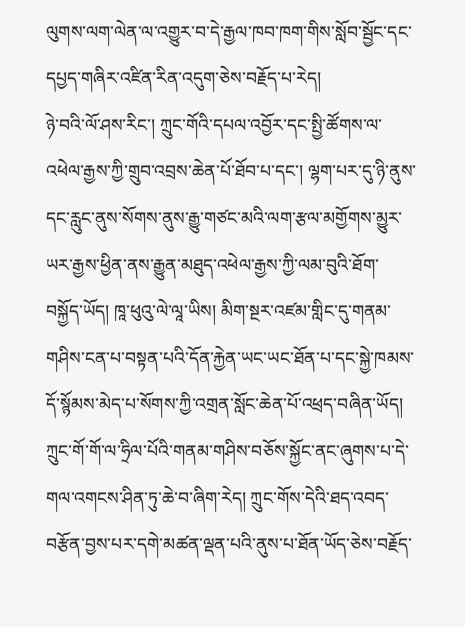ལུགས་ལག་ལེན་ལ་འགྱུར་བ་དེ་རྒྱལ་ཁབ་ཁག་གིས་སློབ་སྦྱོང་དང་དཔྱད་གཞིར་འཛིན་རིན་འདུག་ཅེས་བརྗོད་པ་རེད།
ཉེ་བའི་ལོ་ཤས་རིང་། ཀྲུང་གོའི་དཔལ་འབྱོར་དང་སྤྱི་ཚོགས་ལ་འཕེལ་རྒྱས་ཀྱི་གྲུབ་འབྲས་ཆེན་པོ་ཐོབ་པ་དང་། ལྷག་པར་དུ་ཉི་ནུས་དང་རླུང་ནུས་སོགས་ནུས་རྒྱུ་གཙང་མའི་ལག་རྩལ་མགྱོགས་མྱུར་ཡར་རྒྱས་ཕྱིན་ནས་རྒྱུན་མཐུད་འཕེལ་རྒྱས་ཀྱི་ལམ་བུའི་ཐོག་བསྐྱོད་ཡོད། ཁཱ་ཕུའུ་ལེ་ལཱ་ཡིས། མིག་སྔར་འཛམ་གླིང་དུ་གནམ་གཤིས་ངན་པ་བསྟན་པའི་དོན་རྐྱེན་ཡང་ཡང་ཐོན་པ་དང་སྐྱེ་ཁམས་དོ་སྙོམས་མེད་པ་སོགས་ཀྱི་འགྲན་སློང་ཆེན་པོ་འཕྲད་བཞིན་ཡོད། ཀྲུང་གོ་གོ་ལ་ཧྲིལ་པོའི་གནམ་གཤིས་བཅོས་སྐྱོང་ནང་ཞུགས་པ་དེ་གལ་འགངས་ཤིན་ཏུ་ཆེ་བ་ཞིག་རེད། ཀྲུང་གོས་དེའི་ཐད་འབད་བརྩོན་བྱས་པར་དགེ་མཚན་ལྡན་པའི་ནུས་པ་ཐོན་ཡོད་ཅེས་བརྗོད་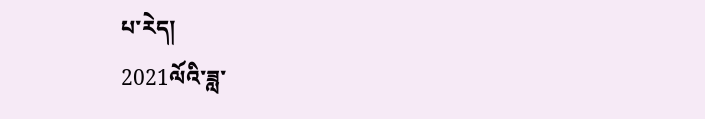པ་རེད།
2021ལོའི་ཟླ་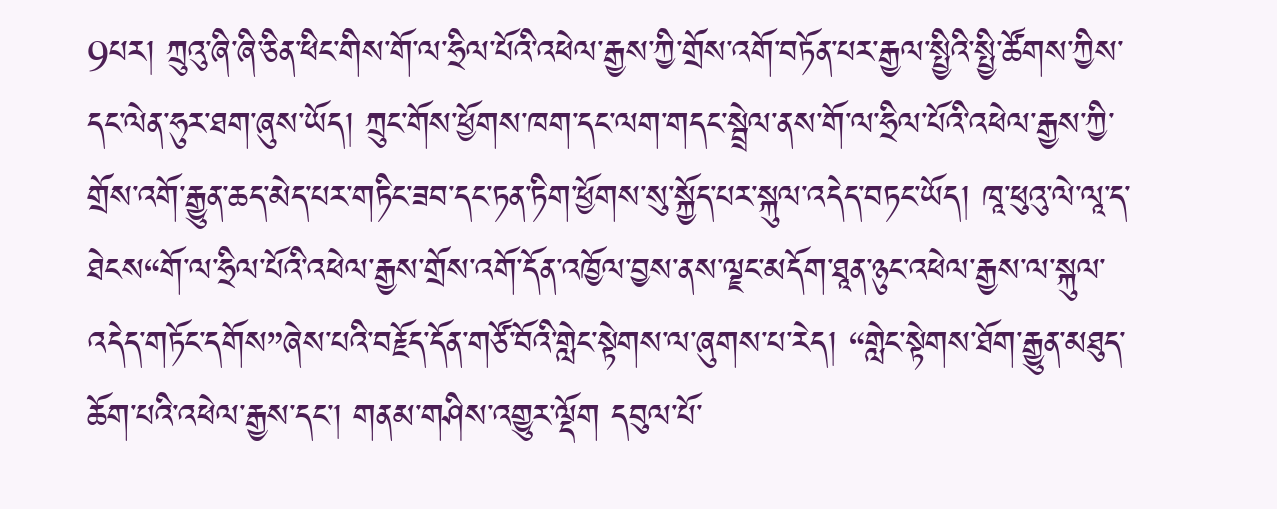9པར། ཀྲུའུ་ཞི་ཞི་ཅིན་ཕིང་གིས་གོ་ལ་ཧྲིལ་པོའི་འཕེལ་རྒྱས་ཀྱི་གྲོས་འགོ་བཏོན་པར་རྒྱལ་སྤྱིའི་སྤྱི་ཚོགས་ཀྱིས་དང་ལེན་ཧུར་ཐག་ཞུས་ཡོད། ཀྲུང་གོས་ཕྱོགས་ཁག་དང་ལག་གདང་སྦྲེལ་ནས་གོ་ལ་ཧྲིལ་པོའི་འཕེལ་རྒྱས་ཀྱི་གྲོས་འགོ་རྒྱུན་ཆད་མེད་པར་གཏིང་ཟབ་དང་ཏན་ཏིག་ཕྱོགས་སུ་སྐྱོད་པར་སྐུལ་འདེད་བཏང་ཡོད། ཁཱ་ཕུའུ་ལེ་ལཱ་ད་ཐེངས“གོ་ལ་ཧྲིལ་པོའི་འཕེལ་རྒྱས་གྲོས་འགོ་དོན་འཁྱོལ་བྱས་ནས་ལྗང་མདོག་ཐཱན་ཉུང་འཕེལ་རྒྱས་ལ་སྐུལ་འདེད་གཏོང་དགོས”ཞེས་པའི་བརྗོད་དོན་གཙོ་བོའི་གླེང་སྟེགས་ལ་ཞུགས་པ་རེད། “གླེང་སྟེགས་ཐོག་རྒྱུན་མཐུད་ཆོག་པའི་འཕེལ་རྒྱས་དང་། གནམ་གཤིས་འགྱུར་ལྡོག དབུལ་པོ་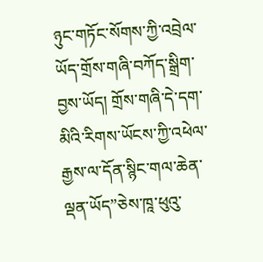ཉུང་གཏོང་སོགས་ཀྱི་འབྲེལ་ཡོད་གྲོས་གཞི་བཀོད་སྒྲིག་བྱས་ཡོད། གྲོས་གཞི་དེ་དག་མིའི་རིགས་ཡོངས་ཀྱི་འཕེལ་རྒྱས་ལ་དོན་སྙིང་གལ་ཆེན་ལྡན་ཡོད”ཅེས་ཁཱ་ཕུའུ་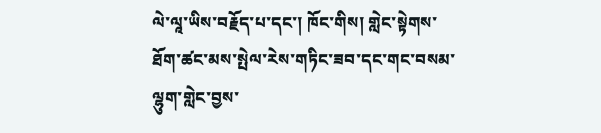ལེ་ལཱ་ཡིས་བརྗོད་པ་དང་། ཁོང་གིས། གླེང་སྟེགས་ཐོག་ཚང་མས་སྤེལ་རེས་གཏིང་ཟབ་དང་གང་བསམ་ལྷུག་གླེང་བྱས་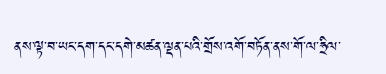ནས་ལྟ་བ་ཡང་དག་དང་དགེ་མཚན་ལྡན་པའི་གྲོས་འགོ་བཏོན་ནས་གོ་ལ་ཧྲིལ་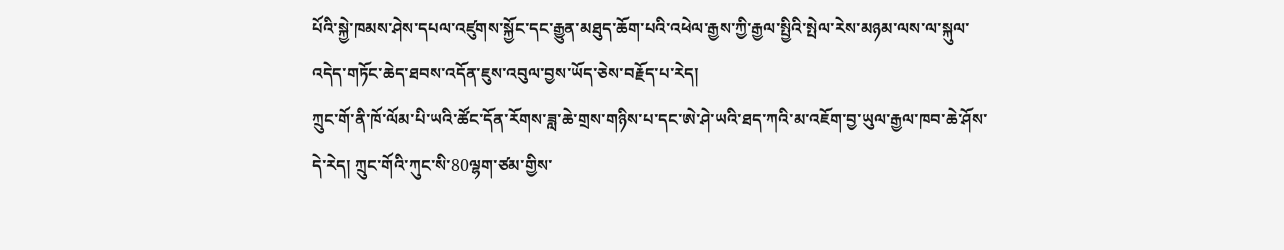པོའི་སྐྱེ་ཁམས་ཤེས་དཔལ་འཛུགས་སྐྱོང་དང་རྒྱུན་མཐུད་ཆོག་པའི་འཕེལ་རྒྱས་ཀྱི་རྒྱལ་སྤྱིའི་སྤེལ་རེས་མཉམ་ལས་ལ་སྐུལ་འདེད་གཏོང་ཆེད་ཐབས་འདོན་ཇུས་འབུལ་བྱས་ཡོད་ཅེས་བརྗོད་པ་རེད།
ཀྲུང་གོ་ནི་ཁོ་ལོམ་པི་ཡའི་ཚོང་དོན་རོགས་ཟླ་ཆེ་གྲས་གཉིས་པ་དང་ཨེ་ཤེ་ཡའི་ཐད་ཀའི་མ་འཇོག་བྱ་ཡུལ་རྒྱལ་ཁབ་ཆེ་ཤོས་དེ་རེད། ཀྲུང་གོའི་ཀུང་སི་80ལྷག་ཙམ་གྱིས་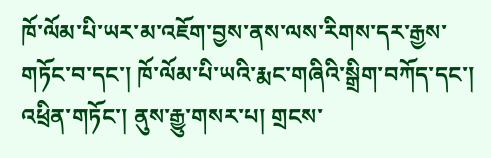ཁོ་ལོམ་པི་ཡར་མ་འཇོག་བྱས་ནས་ལས་རིགས་དར་རྒྱས་གཏོང་བ་དང་། ཁོ་ལོམ་པི་ཡའི་རྨང་གཞིའི་སྒྲིག་བཀོད་དང་། འཕྲིན་གཏོང་། ནུས་རྒྱུ་གསར་པ། གྲངས་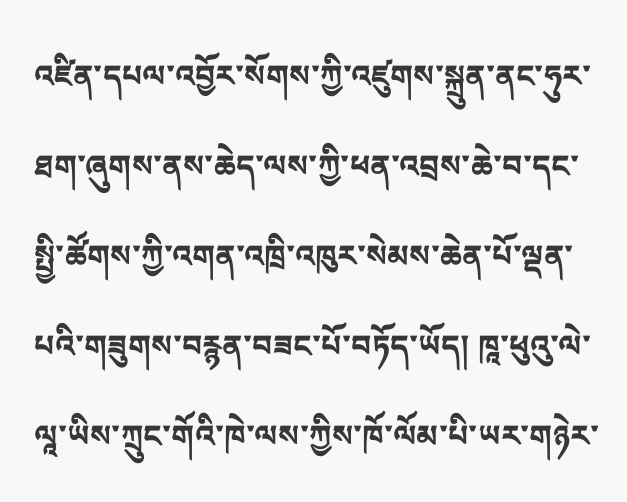འཛིན་དཔལ་འབྱོར་སོགས་ཀྱི་འཛུགས་སྐྲུན་ནང་ཧུར་ཐག་ཞུགས་ནས་ཆེད་ལས་ཀྱི་ཕན་འབྲས་ཆེ་བ་དང་སྤྱི་ཚོགས་ཀྱི་འགན་འཁྲི་འཁུར་སེམས་ཆེན་པོ་ལྡན་པའི་གཟུགས་བརྙན་བཟང་པོ་བཏོད་ཡོད། ཁཱ་ཕུའུ་ལེ་ལཱ་ཡིས་ཀྲུང་གོའི་ཁེ་ལས་ཀྱིས་ཁོ་ལོམ་པི་ཡར་གཉེར་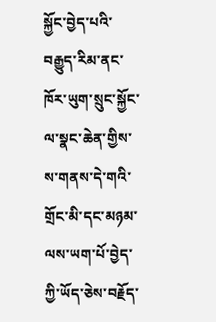སྐྱོང་བྱེད་པའི་བརྒྱུད་རིམ་ནང་ཁོར་ཡུག་སྲུང་སྐྱོང་ལ་སྣང་ཆེན་གྱིས་ས་གནས་དེ་གའི་གྲོང་མི་དང་མཉམ་ལས་ཡག་པོ་བྱེད་ཀྱི་ཡོད་ཅེས་བརྗོད་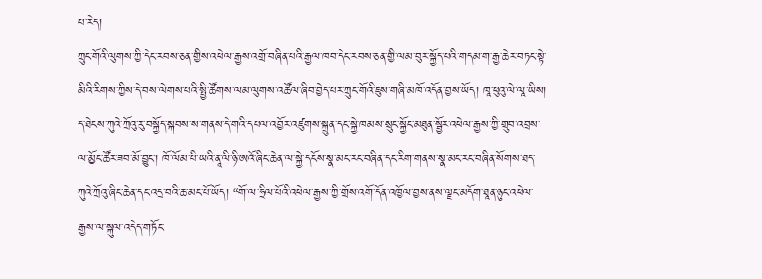པ་རེད།
ཀྲུང་གོའི་ལུགས་ཀྱི་དེང་རབས་ཅན་གྱིས་འཕེལ་རྒྱས་འགྲོ་བཞིན་པའི་རྒྱལ་ཁབ་དེང་རབས་ཅན་གྱི་ལམ་བུར་སྐྱོད་པའི་གདམ་ག་རྒྱ་ཆེར་བཏང་སྟེ་མིའི་རིགས་ཀྱིས་དེ་བས་ལེགས་པའི་སྤྱི་ཚོགས་ལམ་ལུགས་འཚོལ་ཞིབ་བྱེད་པར་ཀྲུང་གོའི་ཇུས་གཞི་མཁོ་འདོན་བྱས་ཡོད། ཁཱ་ཕུའུ་ལེ་ལཱ་ཡིས། ད་ཐེངས་ཀུའེ་ཀྲོའུ་རུ་བསྐྱོད་སྐབས་ས་གནས་དེ་གའི་དཔལ་འབྱོར་འཛུགས་སྐྲུན་དང་སྐྱེ་ཁམས་སྲུང་སྐྱོང་མཐུན་སྦྱོར་འཕེལ་རྒྱས་ཀྱི་གྲུབ་འབྲས་ལ་མྱོང་ཚོར་ཟབ་མོ་བྱུང་། ཁོ་ལོམ་པི་ཡའི་ནཱ་ལི་ཉི་ཨའོ་ཞིང་ཆེན་ལ་སྐྱེ་དངོས་སྣ་མང་རང་བཞིན་དང་རིག་གནས་སྣ་མང་རང་བཞིན་སོགས་ཐད་ཀུའེ་ཀྲོའུ་ཞིང་ཆེན་དང་འདྲ་བའི་ཆ་མང་པོ་ཡོད། “གོ་ལ་ཧྲིལ་པོའི་འཕེལ་རྒྱས་ཀྱི་གྲོས་འགོ་དོན་འཁྱོལ་བྱས་ནས་ལྗང་མདོག་ཐཱན་ཉུང་འཕེལ་རྒྱས་ལ་སྐུལ་འདེད་གཏོང་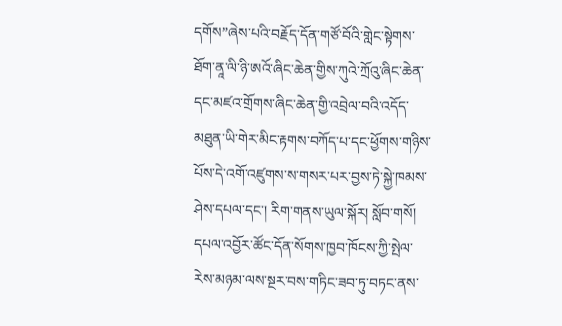དགོས”ཞེས་པའི་བརྗོད་དོན་གཙོ་བོའི་གླེང་སྟེགས་ཐོག་ནཱ་ལི་ཉི་ཨའོ་ཞིང་ཆེན་གྱིས་ཀུའེ་ཀྲོའུ་ཞིང་ཆེན་དང་མཛའ་གྲོགས་ཞིང་ཆེན་གྱི་འབྲེལ་བའི་འདོད་མཐུན་ཡི་གེར་མིང་རྟགས་བཀོད་པ་དང་ཕྱོགས་གཉིས་པོས་དེ་འགོ་འཛུགས་ས་གསར་པར་བྱས་ཏེ་སྐྱེ་ཁམས་ཤེས་དཔལ་དང་། རིག་གནས་ཡུལ་སྐོར། སློབ་གསོ། དཔལ་འབྱོར་ཚོང་དོན་སོགས་ཁྱབ་ཁོངས་ཀྱི་སྤེལ་རེས་མཉམ་ལས་སྔར་བས་གཏིང་ཟབ་ཏུ་བཏང་ནས་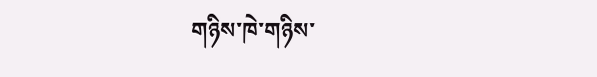གཉིས་ཁེ་གཉིས་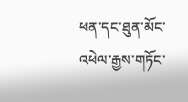ཕན་དང་ཐུན་མོང་འཕེལ་རྒྱས་གཏོང་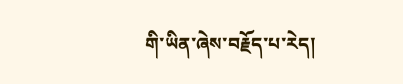གི་ཡིན་ཞེས་བརྗོད་པ་རེད།